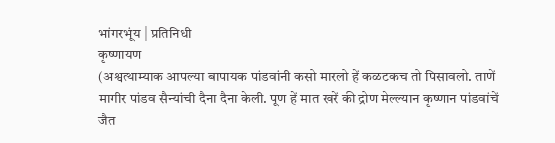भांगरभूंय | प्रतिनिधी
कृष्णायण
(अश्वत्थाम्याक आपल्या बापायक पांडवांनी कसो मारलो हें कळटकच तो पिसावलो. ताणें मागीर पांडव सैन्यांची दैना दैना केली. पूण हें मात खरें की द्रोण मेल्ल्यान कृष्णान पांडवांचें जैत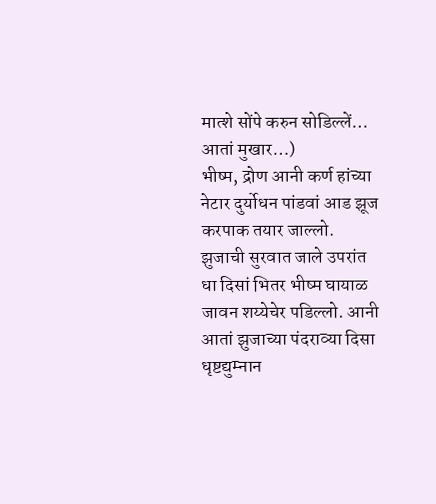मात्शे सोंपे करुन सोडिल्लें… आतां मुखार…)
भीष्म, द्रोण आनी कर्ण हांच्या नेटार दुर्योधन पांडवां आड झूज करपाक तयार जाल्लो. झुजाची सुरवात जाले उपरांत धा दिसां भितर भीष्म घायाळ जावन शय्येचेर पडिल्लो. आनी आतां झुजाच्या पंदराव्या दिसा धृष्टद्युम्नान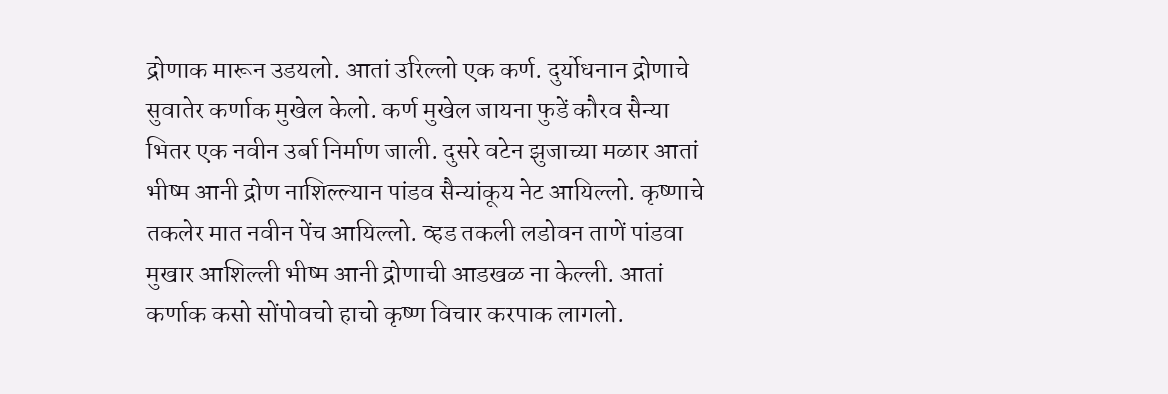द्रोणाक मारून उडयलो. आतां उरिल्लो एक कर्ण. दुर्योधनान द्रोणाचे सुवातेर कर्णाक मुखेल केलो. कर्ण मुखेल जायना फुडें कौरव सैन्या भितर एक नवीन उर्बा निर्माण जाली. दुसरे वटेन झुजाच्या मळार आतां भीष्म आनी द्रोण नाशिल्ल्यान पांडव सैन्यांकूय नेट आयिल्लो. कृष्णाचे तकलेर मात नवीन पेंच आयिल्लो. व्हड तकली लडोवन ताणें पांडवा मुखार आशिल्ली भीष्म आनी द्रोणाची आडखळ ना केल्ली. आतां कर्णाक कसो सोंपोवचो हाचो कृष्ण विचार करपाक लागलो.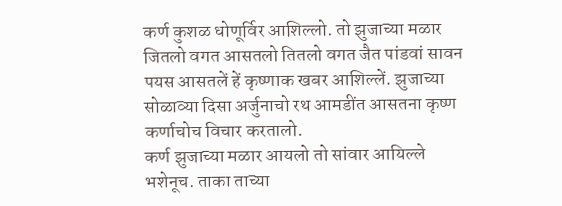कर्ण कुशळ धोणूर्विर आशिल्लो. तो झुजाच्या मळार जितलो वगत आसतलो तितलो वगत जैत पांडवां सावन पयस आसतलें हें कृष्णाक खबर आशिल्लें. झुजाच्या सोळाव्या दिसा अर्जुनाचो रथ आमडींत आसतना कृष्ण कर्णाचोच विचार करतालो.
कर्ण झुजाच्या मळार आयलो तो सांवार आयिल्ले भशेनूच. ताका ताच्या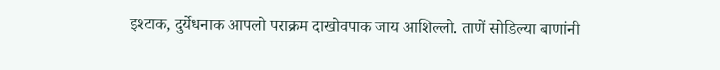इश्टाक, दुर्येधनाक आपलो पराक्रम दाखोवपाक जाय आशिल्लो. ताणें सोडिल्या बाणांनी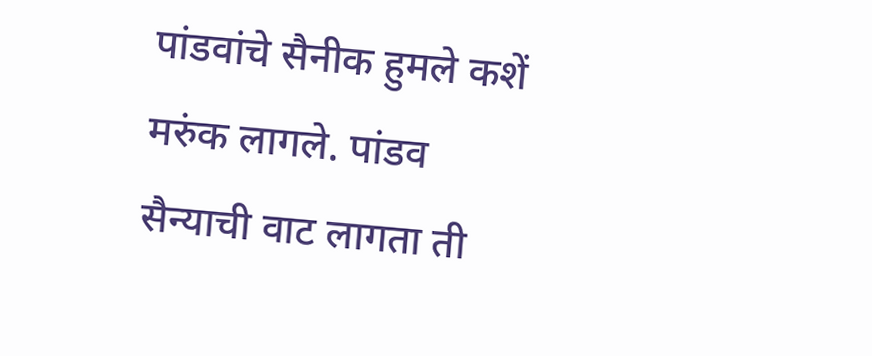पांडवांचे सैनीक हुमले कशें मरुंक लागले. पांडव सैन्याची वाट लागता ती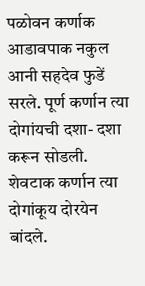पळोवन कर्णाक आडावपाक नकुल आनी सहदेव फुडें सरले. पूर्ण कर्णान त्या दोगांयची दशा- दशा करून सोडली. शेवटाक कर्णान त्या दोगांकूय दोरयेन बांदले.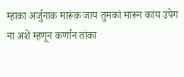म्हाका अर्जुनाक मारूंक जाय तुमकां मारून कांय उपेग ना अशें म्हणून कर्णान तांका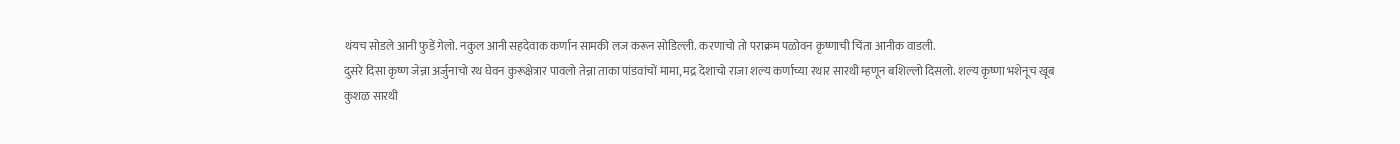थंयच सोडले आनी फुडें गेलो. नकुल आनी सहदेवाक कर्णान सामकी लज करून सोडिल्ली. करणाचो तो पराक्रम पळोवन कृष्णाची चिंता आनीक वाडली.
दुसरे दिसा कृष्ण जेन्ना अर्जुनाचो रथ घेवन कुरूक्षेत्रार पावलो तेन्ना ताका पांडवांचों मामा, मद्र देशाचो राजा शल्य कर्णाच्या रथार सारथी म्हणून बशिल्लो दिसलो. शल्य कृष्णा भशेनूच खूब कुशळ सारथी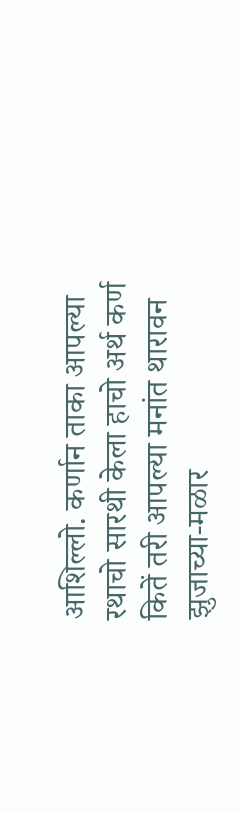आशिल्लो. कर्णान ताका आपल्या रथाचो सारथी केला हाचो अर्थ कर्ण कितें तरी आपल्या मनांत थारावन झुजाच्या-मळार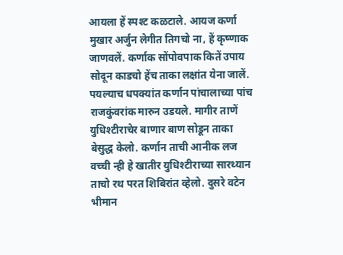आयला हें स्पश्ट कळटाले. आयज कर्णा मुखार अर्जुन लेगीत तिगचो ना, हें कृष्णाक जाणवलें. कर्णाक सोंपोवपाक कितें उपाय सोदून काडचो हेंच ताका लक्षांत येना जालें.
पयल्याच धपक्यांत कर्णान पांचालाच्या पांच राजकुंवरांक मारुन उडयले. मागीर ताणें युधिश्टीराचेर बाणार बाण सोडून ताका बेसुद्ध केलो. कर्णान ताची आनीक लज वच्ची न्ही हे खातीर युधिश्टीराच्या सारथ्यान ताचो रथ परत शिबिरांत व्हेलो. दुसरे वटेन भीमान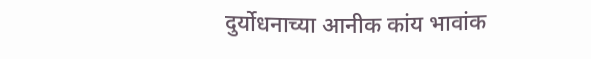दुर्योधनाच्या आनीक कांय भावांक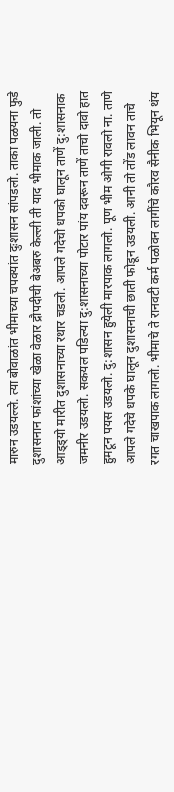मारुन उडयल्ले. त्या बोवाळांत भीमाच्या चपक्यांत दुःशासन सांपडलो. ताका पळयना फुडे दुशासनान फांशांच्या खेळा वेळार द्रौपदीची बेअबरु केल्ली ती याद भीमाक जाली. तो आड्ड्यो मारीत दुशासनाच्या रथार चडलो. आपले गदेचो धपको घालून ताणें दु:शासनाक जमनीर उडयलो. सकयल पडिल्या दु:शासनाच्या पोटार पांय दवरून ताणें ताचो दावो हात हुमटून पयस उडयलो. दु:शासन हुयेली मारपाक लागलो. पूण भीम ओगी रावलो ना. ताणे आपले गदेचे धपके घालून दुशासनाची छाती फोडून उडयली. आनी तो तोंड लावन ताचे रगत चाखपाक लागलो. भीमाचे ते रानवटी कर्म पळोवन लागींचे कौरव सैनीक भियून थंय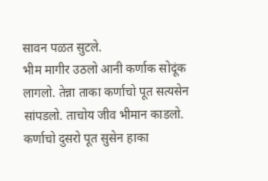सावन पळत सुटले.
भीम मागीर उठलो आनी कर्णाक सोदूंक लागलो. तेन्ना ताका कर्णाचो पूत सत्यसेन सांपडलो. ताचोय जीव भीमान काडलो. कर्णाचो दुसरो पूत सुसेन हाका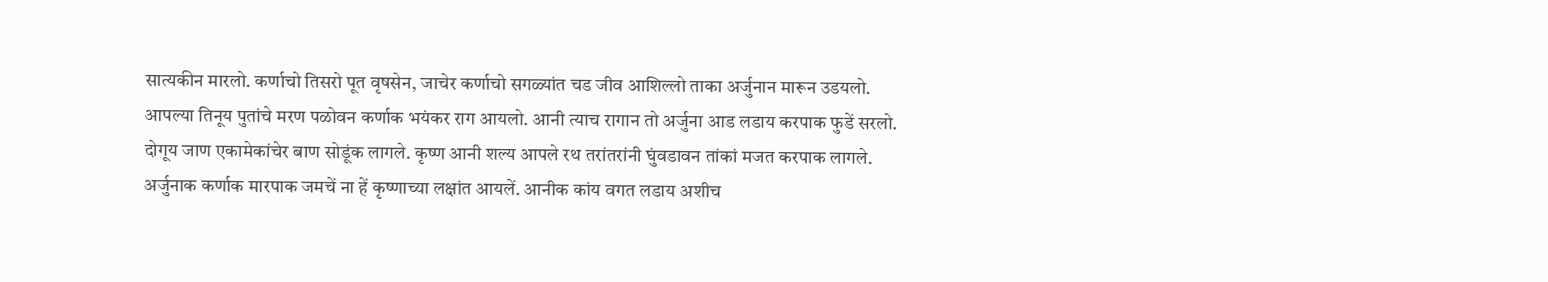सात्यकीन मारलो. कर्णाचो तिसरो पूत वृषसेन, जाचेर कर्णाचो सगळ्यांत चड जीव आशिल्लो ताका अर्जुनान मारून उडयलो. आपल्या तिनूय पुतांचे मरण पळोवन कर्णाक भयंकर राग आयलो. आनी त्याच रागान तो अर्जुना आड लडाय करपाक फुडें सरलो. दोगूय जाण एकामेकांचेर बाण सोडूंक लागले. कृष्ण आनी शल्य आपले रथ तरांतरांनी घुंवडावन तांकां मजत करपाक लागले. अर्जुनाक कर्णाक मारपाक जमचें ना हें कृष्णाच्या लक्षांत आयलें. आनीक कांय वगत लडाय अशीच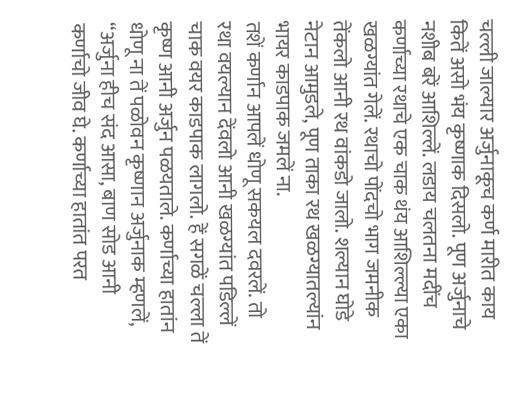चल्ली जाल्यार अर्जुनाकूच कर्ण मारीत काय कितें असो भंय कृष्णाक दिसलो. पूण अर्जुनाचे नशीब बरें आशिल्लें. लडाय चलतना मदींच कर्णाच्या रथाचे एक चाक थंय आशिल्ल्या एका खळग्यांत गेलें. रथाचो पोंदचो भाग जमनीक तेंकलो आनी रथ वांकडो जालो. शल्यान घोडे नेटान आमुडले, पूण ताका रथ खळग्यातल्यांन भायर काडपाक जमलें ना.
तशें कर्णान आपलें धोणू सकयल दवरलें. तो रथा वयल्यान देंवलो आनी खळग्यांत पडिल्लें चाक वयर काडपाक लागलो. हें सगळें चल्ला तें कृष्ण आनी अर्जुन पळयताले. कर्णाच्या हातांन धोणू ना तें पळोवन कृष्णान अर्जुनाक म्हणलें, “अर्जुना हीच संद आसा, बाण सोड आनी कर्णाचो जीव घे. कर्णाच्या हातांत परत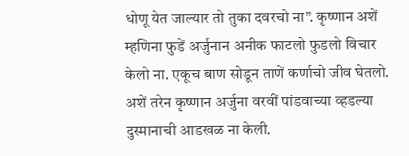धोणू येत जाल्यार तो तुका दवरचो ना”. कृष्णान अशें म्हणिना फुडें अर्जुनान अनीक फाटलो फुडलो विचार केलो ना. एकूच बाण सोडून ताणें कर्णाचो जीव घेतलो. अशें तरेन कृष्णान अर्जुना वरवीं पांडवाच्या व्हडल्या दुस्मानाची आडखळ ना केली.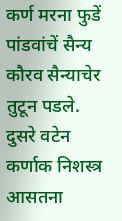कर्ण मरना फुडें पांडवांचें सैन्य कौरव सैन्याचेर तुटून पडले. दुसरे वटेन कर्णाक निशस्त्र आसतना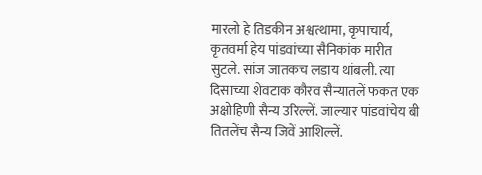मारलो हे तिडकीन अश्वत्थामा, कृपाचार्य, कृतवर्मा हेय पांडवांच्या सैनिकांक मारीत सुटले. सांज जातकच लडाय थांबली. त्या दिसाच्या शेवटाक कौरव सैन्यातलें फकत एक अक्षोहिणी सैन्य उरिल्लें. जाल्यार पांडवांचेय बी तितलेंच सैन्य जिवें आशिल्लें.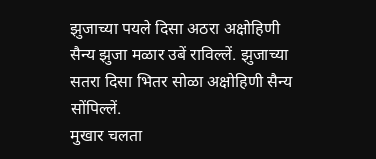झुजाच्या पयले दिसा अठरा अक्षोहिणी सैन्य झुजा मळार उबें राविल्लें. झुजाच्या सतरा दिसा भितर सोळा अक्षोहिणी सैन्य सोंपिल्लें.
मुखार चलता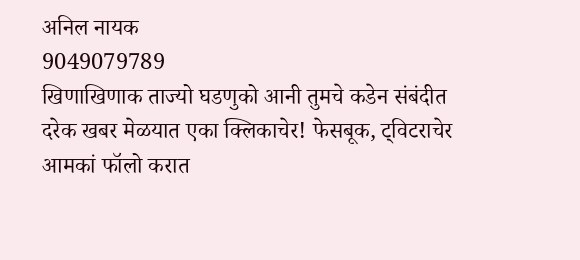अनिल नायक
9049079789
खिणाखिणाक ताज्यो घडणुको आनी तुमचे कडेन संबंदीत दरेक खबर मेळयात एका क्लिकाचेर! फेसबूक, ट्विटराचेर आमकां फॉलो करात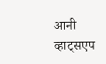आनी व्हाट्सएप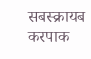सबस्क्रायब करपाक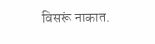विसरूं नाकात.